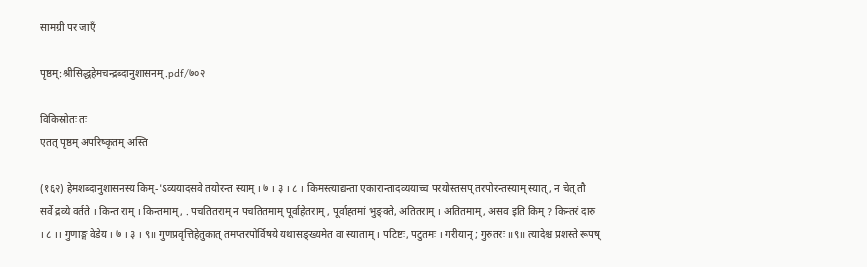सामग्री पर जाएँ

पृष्ठम्:श्रीसिद्धहेमचन्द्रब्दानुशासनम्.pdf/७०२

विकिस्रोतः तः
एतत् पृष्ठम् अपरिष्कृतम् अस्ति

(१६२) हेमशब्दानुशासनस्य किम्-'ऽव्ययादसवे तयोरन्त स्याम् । ७ । ३ । ८ । किमस्त्याद्यन्ता एकारान्तादव्ययाच्च परयोस्तसप् तरपोरन्तस्याम् स्यात्, न चेत् तौ सर्वे द्रव्ये वर्तते । किन्त राम् । किन्तमाम् , . पचतितराम् न पचतितमाम् पूर्वाहेतराम् , पूर्वाह्तमां भुङ्क्ते, अतितराम् । अतितमाम्, असव इति किम् ? किन्तरं दारु । ८ ।। गुणाङ्ग वेडेय । ७ । ३ । ९॥ गुणप्रवृत्तिहेतुकात् तमप्तरपोर्विषये यथासङ्ख्यमेत वा स्याताम् । पटिष्टः, पटुतमः । गरीयान् ; गुरुतरः ॥९॥ त्यादेश्च प्रशस्ते रूपष्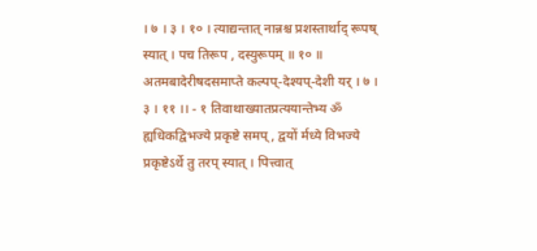। ७ । ३ । १० । त्याद्यन्तात् नान्नश्च प्रशस्तार्थाद् रूपष् स्यात् । पच तिरूप , दस्युरूपम् ॥ १० ॥ अतमबादेरीषदसमाप्ते कल्पप्-देश्यप्-देशी यर् । ७ । ३ । ११ ।। - १ तिवाथाख्यातप्रत्ययान्तेभ्य ॐ ह्यधिकद्विभज्ये प्रकृष्टे समप् , द्वयों र्मध्ये विभज्ये प्रकृष्टेऽर्थे तु तरप् स्यात् । पित्त्वात्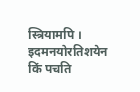स्त्रियामपि । इदमनयोरतिशयेन किं पचति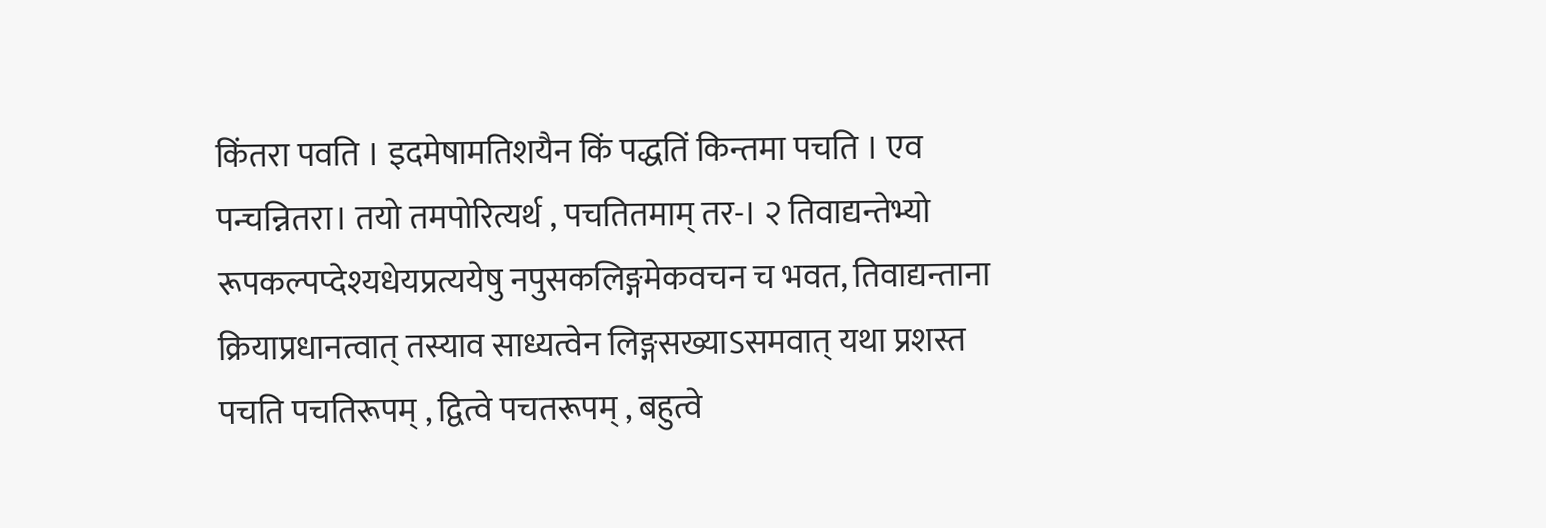किंतरा पवति । इदमेषामतिशयैन किं पद्धतिं किन्तमा पचति । एव पन्चन्नितरा। तयो तमपोरित्यर्थ , पचतितमाम् तर-। २ तिवाद्यन्तेभ्यो रूपकल्पप्देश्यधेयप्रत्ययेषु नपुसकलिङ्गमेकवचन च भवत, तिवाद्यन्ताना क्रियाप्रधानत्वात् तस्याव साध्यत्वेन लिङ्गसख्याऽसमवात् यथा प्रशस्त पचति पचतिरूपम् , द्वित्वे पचतरूपम् , बहुत्वे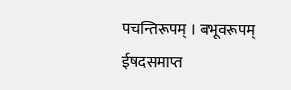पचन्तिरूपम् । बभूवरूपम् ईषदसमाप्त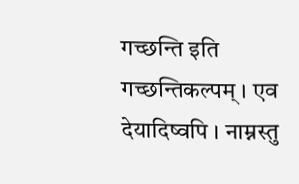गच्छन्ति इति गच्छन्तिकल्पम् । एव देयादिष्वपि । नाम्नस्तु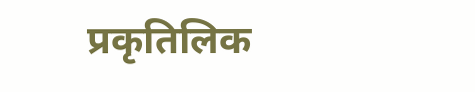प्रकृतिलिक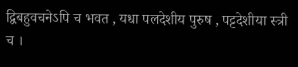द्विबहुवचनेऽपि च भवत , यधा पलदेशीय पुरुष , पट्टदेशीया स्त्री च ।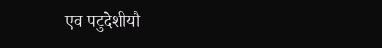एव पटुदेशीयौ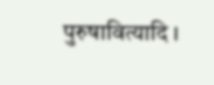पुरुषावित्यादि ।